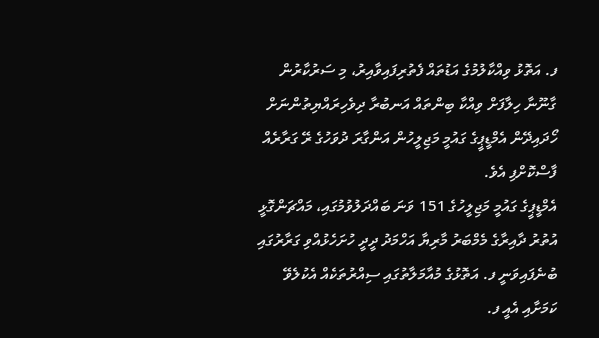ފ. އަތޮޅު ވިއްކާލުމުގެ އަޑުތައް ފެތުރިފައިވާއިރު، މި ސަރުކާރުން ގާނޫނާ ހިލާފަށް ވިއްކާ ބިންތައް އަނބުރާ ދިވެހިރައްޔިތުންނަށް ހޯދައިދޭން އެމްޑީޕީގެ ގައުމީ މަޖިލީހުން އަންގާރަ ދުވަހުގެ ރޭ ގަރާރެއް ފާސްކޮށްފި އެވެ.
އެމްޑީޕީގެ ގައުމީ މަޖިލީހުގެ 151 ވަނަ ބައްދަލުވުމުގައި، މައްޗަންގޮޅީ އުތުރު ދާއިރާގެ މެމްބަރު މާރިޔާ އަހްމަދު ދީދީ ހުށަހެޅުއްވި ގަރާރުގައި ބުނެފައިވަނީ ފ. އަތޮޅުގެ މުއާމަލާތުގައި ސިއްރުތަކެއް އެކުލެވޭ ކަމަށާއި އެއީ ފ.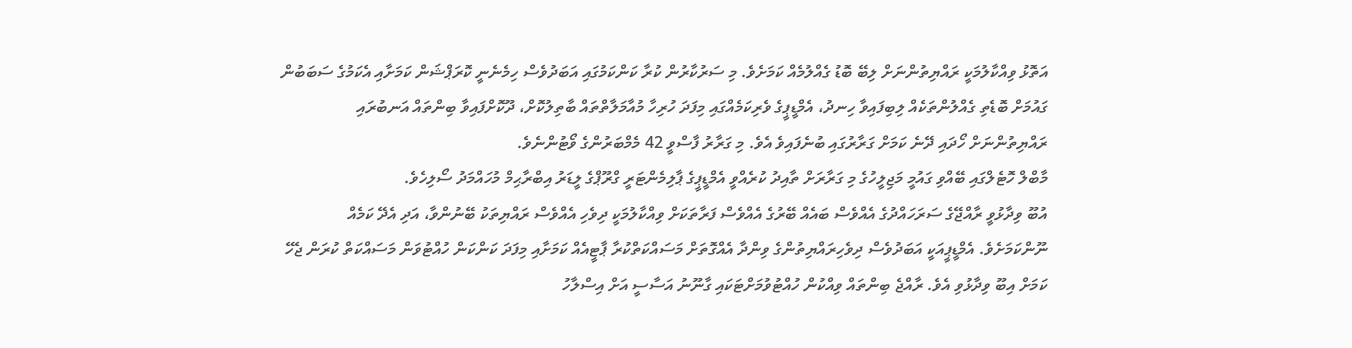އަތޮޅު ވިއްކާލުމަކީ ރައްޔިތުންނަށް ލިބޭ ބޮޑު ގެއްލުމެއް ކަމަށެވެ. މި ސަރުކާރުން ކުރާ ކަންކަމުގައި އަބަދުވެސް ހިމެނެނީ ކޮރަޕްޝަން ކަމަށާއި އެކަމުގެ ސަބަބުން ގައުމަށް ބޮޑެތި ގެއްލުންތަކެއް ލިބިފައިވާ ހިނދު، އެމްޑީޕީގެ ވެރިކަމެއްގައި މިފަދަ ހުރިހާ މުއާމަލާތްތައް ބާތިލުކޮށް، ދޫކޮށްފައިވާ ބިންތައް އަނބުރައި ރައްޔިތުންނަށް ހޯދައި ދޭނެ ކަމަށް ގަރާރުގައި ބުނެފައިވެ އެވެ. މި ގަރާރު ފާސްވީ 42 މެމްބަރުންގެ ވޯޓުންނެވެ.
މާބްލް ހޮޓެލްގައި ބޭއްވި ގައުމީ މަޖިލީހުގެ މި ގަރާރަށް ތާއިދު ކުރެއްވީ އެމްޑީޕީގެ ޕާލިމެންޓަރީ ގްރޫޕްގެ ލީޑަރު އިބްރާޙިމް މުހައްމަދު ސޯލިހެވެ.
އުބޫ ވިދާޅުވީ ރާއްޖޭގެ ސަރަހައްދުގެ އެއްވެސް ބައެއް ބޭރުގެ އެއްވެސް ފަރާތަކަށް ވިއްކާލުމަކީ ދިވެހި އެއްވެސް ރައްޔިތަކު ބޭނުންވާ، އަދި އެދޭ ކަމެއް ނޫންކަމަށެވެ. އެމްޑީޕީއަކީ އަބަދުވެސް ދިވެހިރައްޔިތުންގެ ވިންދާ އެއްގޮތަށް މަސައްކަތްކުރާ ޕާޓީއެއް ކަމަށާއި މިފަދަ ކަންކަން ހުއްޓުވަން މަސައްކަތް ކުރަން ޖެހޭ ކަމަށް އިބޫ ވިދާޅުވި އެވެ. ރާއްޖެ ބިންތައް ވިއްކުން ހުއްޓުވުމަށްޓަކައި ގާނޫނު އަސާސީ އަށް އިސްލާހު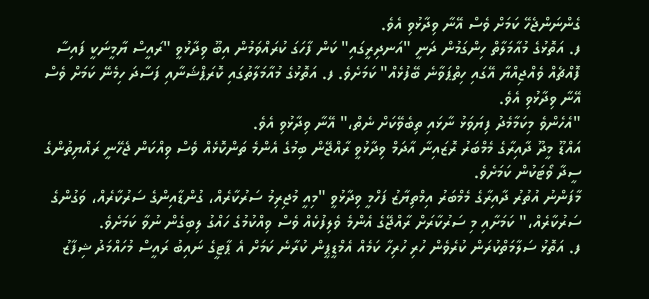ގެންނަންޖެހޭ ކަމަށް ވެސް އޭނާ ވިދާޅުވި އެވެ.
ފ. އަތޮޅުގެ މުއާމަލާތް ހިންގަމުން ދަނީ "އަނދިރީގައި" ކަން ފާހަގަ ކުރައްވަމުން އިބޫ ވިދާޅުވީ "ރައީސް ޔާމީނަކީ ފައިސާ ފޮއްޗެއް ވެއްޖިއްޔާ އޭގައި ހިތްޕަވާނެ ބޭފުޅެއް" ކަމަށެވެ. ފ. އަތޮޅުގެ މުއާމަލާތުގައި ކޮރަޕްޝަނާއި ފަސާދަ ހިމެނޭ ކަމަށް ވެސް އޭނާ ވިދާޅުވި އެވެ.
"އެހެންވެ މިކަމާމެދު ފިޔަވަޅު ނާޅައި ތިބެވޭކަށް ނެތް،" އޭނާ ވިދާޅުވި އެވެ.
އައްޑޫ މީދޫ ދާއިރާގެ މެމްބަރު ރޮޒައިނާ އާދަމް ވިދާޅުވީ ރާއްޖޭން ބިމުގެ އެންމެ ތަންކޮޅެއް ވެސް ވިއްކަން ޖެހޭނީ ރައްޔިތުންގެ ސީދާ ވޯޓަކުން ކަމަށެވެ.
މާފަންނު އުތުރު ދާއިރާގެ މެމްބަރު އިމްތިޔާޒު ފަހްމީ ވިދާޅުވީ "މިއީ މުޖިރިމު ސަރުކާރެއް، ގުންޑާއިންގެ ސަރުކާރެއް، ވަގުންގެ ސަރުކާރެއް،" ކަމަށާއި މި ސަރުކާރަށް ރާއްޖޭގެ އެންމެ ވެލިފުކެއް ވެސް ވިއްކުމުގެ ހައްގު ލިބިގެން ނުވާ ކަމަށެވެ.
ފ. އަތޮޅު ސަލާމަތްކުރަން ކުރެވެން ހުރި ހުރިހާ ކަމެއް އެމްޑީޕީން ކުރާނެ ކަމަށް އެ ޕާޓީގެ ނައިބު ރައީސް މުހައްމަދު ޝިފާޒު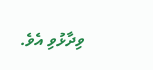ވިދާޅުވި އެވެ.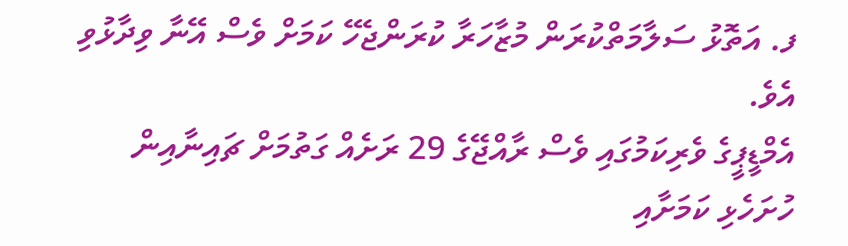ފ. އަތޮޅު ސަލާމަތްކުރަން މުޒާހަރާ ކުރަންޖެހޭ ކަމަށް ވެސް އޭނާ ވިދާޅުވި އެވެ.
އެމްޑީޕީގެ ވެރިކަމުގައި ވެސް ރާއްޖޭގެ 29 ރަށެއް ގަތުމަށް ޗައިނާއިން ހުށަހެޅި ކަމަށާއި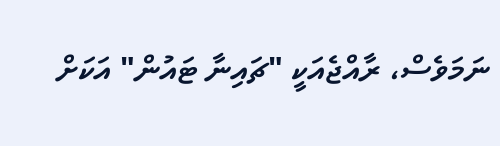ނަމަވެސް، ރާއްޖެއަކީ "ޗައިނާ ޓައުން" އަކަށް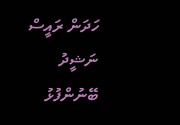ހަދަން ރައީސް ނަޝީދު ބޭނުންފުޅު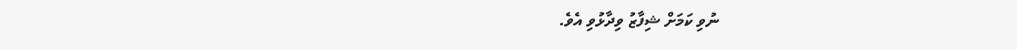ނުވި ކަމަށް ޝިފާޒު ވިދާޅުވި އެވެ.